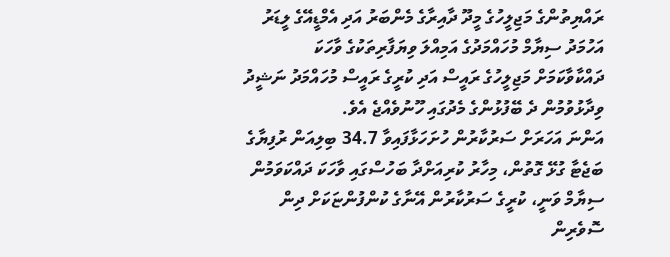ރައްޔިތުންގެ މަޖިލީހުގެ މީދޫ ދާއިރާގެ މެންބަރު އަދި އެމްޑީއޭގެ ލީޑަރު އަހުމަދު ސިޔާމް މުހައްމަދުގެ އަމިއްލަ ވިޔަފާރިތަކުގެ ވާހަކަ ދައްކާވާކަމަށް މަޖިލީހުގެ ރައީސް އަދި ކުރީގެ ރައީސް މުހައްމަދު ނަޝީދު ވިދާޅުވުމުން ދެ ބޭފުޅުންގެ މެދުގައި ހޫނުވެއްޖެ އެވެ.
އަންނަ އަހަރަށް ސަރުކާރުން ހުށަހަޅާފައިވާ 34.7 ބިލިއަން ރުފިޔާގެ ބަޖެޓާ ގުޅޭ ގޮތުން، މިހާރު ކުރިއަށްދާ ބަހުސްގައި ވާހަކަ ދައްކަވަމުން ސިޔާމް ވަނީ، ކުރީގެ ސަރުކާރުން އޭނާގެ ކުންފުންޏަކަށް ދިން ސޮވެރިން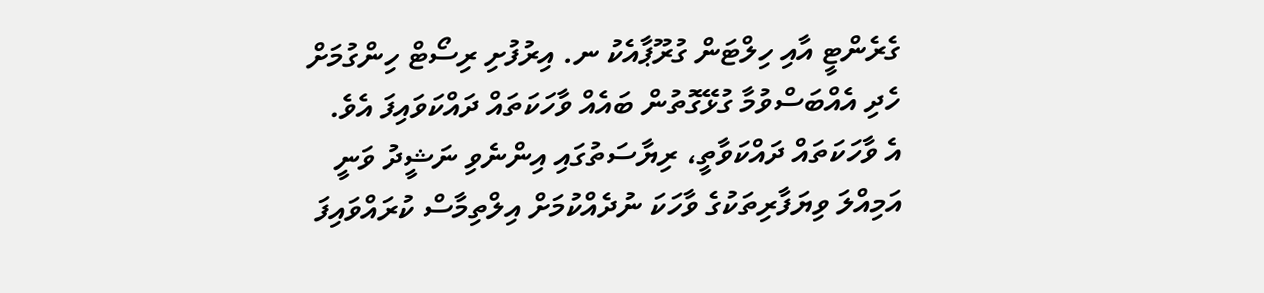ގެރެންޓީ އާއި ހިލްޓަން ގުރޫޕާއެކު ނ. އިރުފުށި ރިސޯޓް ހިންގުމަށް ހެދި އެއްބަސްވުމާ ގުޅޭގޮތުން ބައެއް ވާހަކަތައް ދައްކަވައިފަ އެވެ.
އެ ވާހަކަތައް ދައްކަވާތީ، ރިޔާސަތުގައި އިންނެވި ނަޝީދު ވަނީ އަމިއްލަ ވިޔަފާރިތަކުގެ ވާހަކަ ނުދެއްކުމަށް އިލްތިމާސް ކުރައްވައިފަ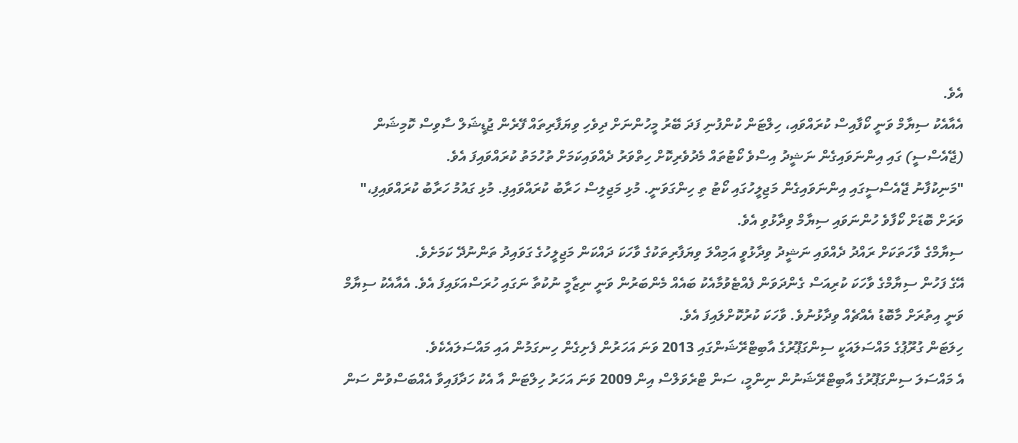އެވެ.
އެއާއެކު ސިޔާމް ވަނީ ކޯފާއިސް ކުރައްވައި، ހިލްޓަން ކުންފުނި ފަދަ ބޭރު މީހުންނަށް ދިވެހި ވިޔަފާރިތައް ފޭރެން ޖުޑީޝަލް ސާވިސް ކޮމިޝަން (ޖޭއެސްސީ) ގައި އިންނަވައިގެން ނަޝީދު އިސްވެ ކޯޓުތައް މެދުވެރިކޮށް ހިތްވަރު ދެއްވައިކަމަށް ތުހުމަތު ކުރައްވައިފަ އެވެ.
"މަނިކުފާނު ޖޭއެސްސީގައި އިންނަވައިގެން މަޖިލީހުގައި ކޯޓު ތި ހިންގަވަނީ. މުޅި މަޖިލިސް ހަރާބު ކުރައްވައިފި. މުޅި ގައުމު ހަރާބު ކުރައްވައިފި،" ވަރަށް ބޮޑަށް ކޯފާވެ ހުންނަވައި ސިޔާމް ވިދާޅުވި އެވެ.
ސިޔާމްގެ ވާހަތަކަށް ރައްދު ދެއްވައި ނަޝީދު ވިދާޅުވީ އަމިއްލަ ވިޔަފާރިތަކުގެ ވާހަކަ ދައްކަން މަޖިލީހުގެ ގަވައިދު ތަންނުދޭ ކަމަށެވެ.
އޭގެ ފަހުން ސިޔާމްގެ ވާހަކަ ކުރިއަސް ގެންދަވަން ފެއްޓެވުމާއެކު ބައެއް މެންބަރުން ވަނީ ނިޒާމީ ނުކުތާ ނަގައި ހުރަސްއަޅައިފަ އެވެ. އެއާއެކު ސިޔާމް ވަނީ އިތުރަށް މާބޮޑު އެއްޗެއް ވިދާޅުނުވެ. ވާހަކަ ކުރުކޮށްލައިފަ އެވެ.
ހިލަޓަން ގުރޫޕުގެ މައްސަލައަކީ ސިންގަޕޫރުގެ އާބިޓްރޭޝަންގައި 2013 ވަނަ އަހަރުން ފެށިގެން ހިނގަމުން އައި މައްސަލައެކެވެ.
އެ މައްސަލަ ސިންގަޕޫރުގެ އާބިޓްރޭޝަނުން ނިންމީ، ސަން ޓްރެވަލްސް އިން 2009 ވަނަ އަހަރު ހިލްޓަން އާ އެކު ހަދާފައިވާ އެއްބަސްވުން ސަން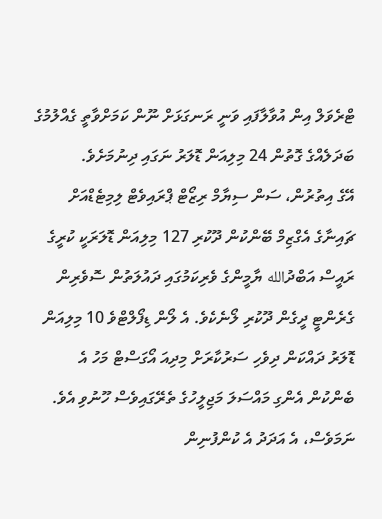ޓްރެވަލް އިން އުވާލާފައި ވަނީ ރަނގަޅަށް ނޫން ކަމަށްވާތީ ގެއްލުމުގެ ބަދަލެއްގެ ގޮތުން 24 މިލިއަން ޑޮލަރު ނަގައި ދިނުމަށެވެ.
އޭގެ އިތުރުން، ސަން ސިޔާމް ރިޒޯޓް ޕްރައިވެޓް ލިމިޓެޑްއަށް ޗައިނާގެ އެގްޒިމް ބޭންކުން ދޫކުރި 127 މިލިއަން ޑޮލަރަކީ ކުރީގެ ރައީސް އަބްދުالله ޔާމީންގެ ވެރިކަމުގައި ދައުލަތުން ސޮވެރިން ގެރެންޓީ ދީގެން ދޫކުރި ލޯނެކެވެ. އެ ލޯން ޑިފޯލްޓްވެ 10 މިލިއަން ޑޮލަރު ދައްކަން ދިވެހި ސަރުކާރަށް މިދިއަ އޯގަސްޓް މަހު އެ ބެންކުން އެންގި މައްސަލަ މަޖިލީހުގެ ތެރޭގައިވެސް ހޫނުވި އެވެ.
ނަމަވެސް، އެ އަދަދު އެ ކުންފުނިން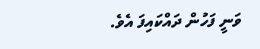ވަނީ ފަހުން ދައްކައިފަ އެވެ.